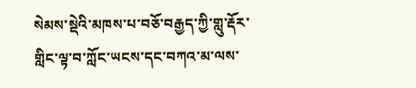སེམས་སྡེའི་མཁས་པ་བཅོ་བརྒྱད་ཀྱི་གླུ་རྡོར་གླིང་ལྟ་བ་ཀློང་ཡངས་དང་བཀའ་མ་ལས་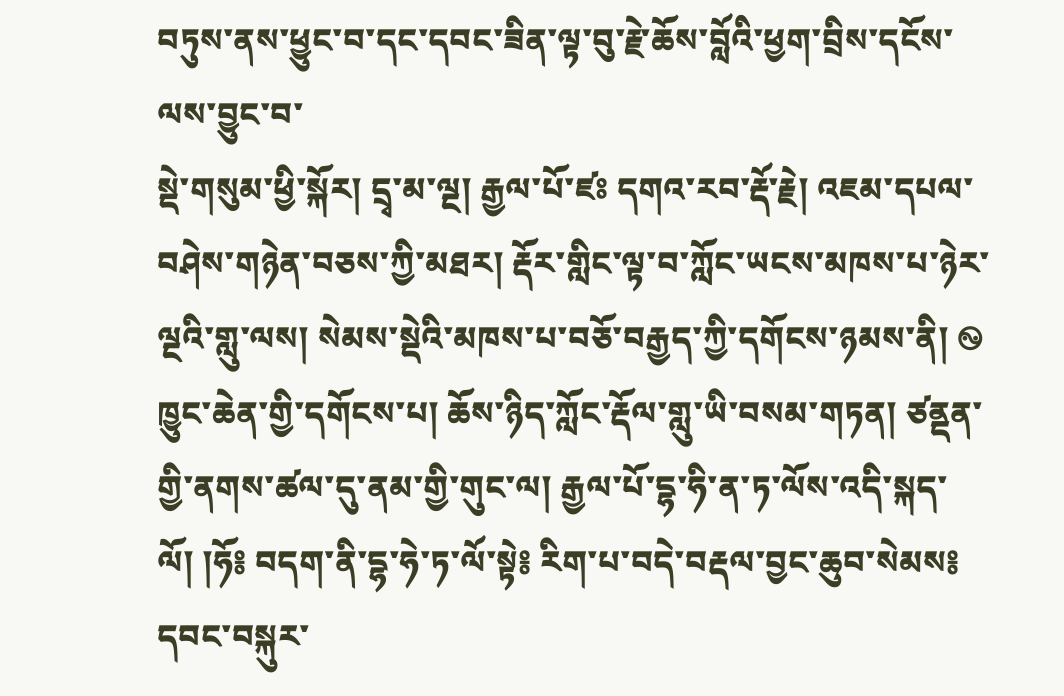བཏུས་ནས་ཕྱུང་བ་དང་དབང་ཟིན་ལྟ་བུ་རྗེ་ཆོས་བློའི་ཕྱག་བྲིས་དངོས་ལས་བྱུང་བ་
སྡེ་གསུམ་ཕྱི་སྐོར། དྲྭ་མ་ལྔ། རྒྱལ་པོ་ཛཿ དགའ་རབ་རྡོ་རྗེ། འཇམ་དཔལ་བཤེས་གཉེན་བཅས་ཀྱི་མཐར། རྡོར་གླིང་ལྟ་བ་ཀློང་ཡངས་མཁས་པ་ཉེར་ལྔའི་གླུ་ལས། སེམས་སྡེའི་མཁས་པ་བཅོ་བརྒྱད་ཀྱི་དགོངས་ཉམས་ནི། ࿊ ཁྱུང་ཆེན་གྱི་དགོངས་པ། ཆོས་ཉིད་ཀློང་རྡོལ་གླུ་ཡི་བསམ་གཏན། ཙནྡན་གྱི་ནགས་ཚལ་དུ་ནམ་གྱི་གུང་ལ། རྒྱལ་པོ་དྷ་ཧི་ན་ཏ་ལོས་འདི་སྐད་ལོ། །ཧོ༔ བདག་ནི་དྷ་ཧེ་ཏ་ལོ་སྟེ༔ རིག་པ་བདེ་བརྡལ་བྱང་ཆུབ་སེམས༔ དབང་བསྐུར་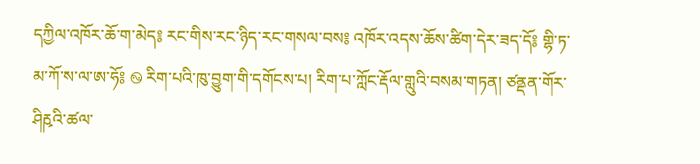དཀྱིལ་འཁོར་ཆོ་ག་མེད༔ རང་གིས་རང་ཉིད་རང་གསལ་བས༔ འཁོར་འདས་ཆོས་ཚིག་དེར་ཟད་དོ༔ གྷི་ཏ་མ་ཀོ་ས་ལ་ཨ་ཧོ༔ ࿊ རིག་པའི་ཁུ་བྱུག་གི་དགོངས་པ། རིག་པ་ཀློང་རྡོལ་གླུའི་བསམ་གཏན། ཙནྡན་གོར་ཤིརྵའི་ཚལ་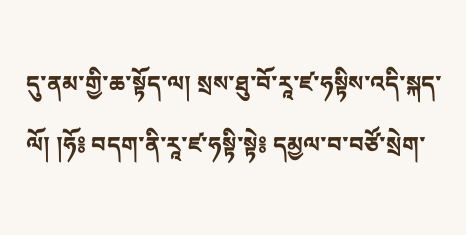དུ་ནམ་གྱི་ཆ་སྟོད་ལ། སྲས་ཐུ་བོ་རཱ་ཛ་ཧསྟིས་འདི་སྐད་ལོ། །ཧོ༔ བདག་ནི་རཱ་ཛ་ཧསྟི་སྟེ༔ དམྱལ་བ་བཙོ་སྲེག་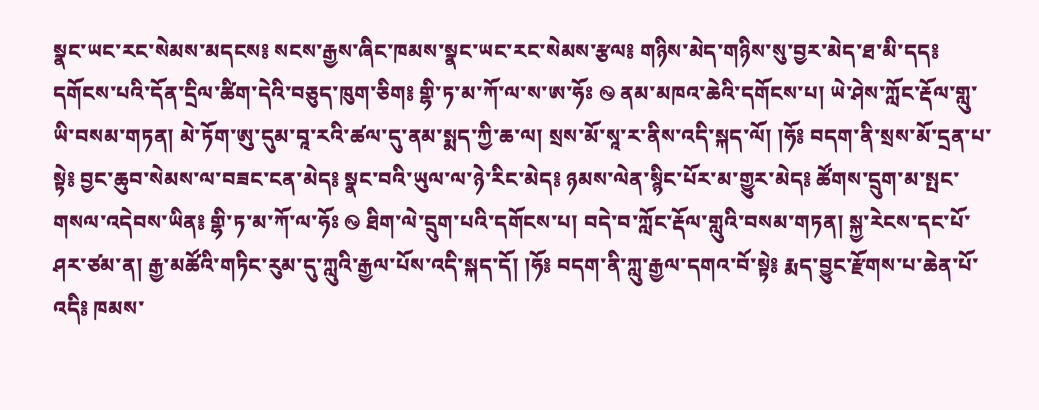སྣང་ཡང་རང་སེམས་མདངས༔ སངས་རྒྱས་ཞིང་ཁམས་སྣང་ཡང་རང་སེམས་རྩལ༔ གཉིས་མེད་གཉིས་སུ་བྱར་མེད་ཐ་མི་དད༔ དགོངས་པའི་དོན་དྲིལ་ཚིག་དེའི་བཅུད་ཁུག་ཅིག༔ གྷི་ཏ་མ་ཀོ་ལ་ས་ཨ་ཧོཿ ࿊ ནམ་མཁའ་ཆེའི་དགོངས་པ། ཡེ་ཤེས་ཀློང་རྡོལ་གླུ་ཡི་བསམ་གཏན། མེ་ཏོག་ཨུ་དུམ་བཱ་རའི་ཚལ་དུ་ནམ་སྨད་ཀྱི་ཆ་ལ། སྲས་མོ་སཱ་ར་ནིས་འདི་སྐད་ལོ། །ཧོ༔ བདག་ནི་སྲས་མོ་དྲན་པ་སྟེ༔ བྱང་ཆུབ་སེམས་ལ་བཟང་ངན་མེད༔ སྣང་བའི་ཡུལ་ལ་ཉེ་རིང་མེད༔ ཉམས་ལེན་སྙིང་པོར་མ་གྱུར་མེད༔ ཚོགས་དྲུག་མ་སྤང་གསལ་འདེབས་ཡིན༔ གྷི་ཏ་མ་ཀོ་ལ་ཧོཿ ࿊ ཐིག་ལེ་དྲུག་པའི་དགོངས་པ། བདེ་བ་ཀློང་རྡོལ་གླུའི་བསམ་གཏན། སྐྱ་རེངས་དང་པོ་ཤར་ཙམ་ན། རྒྱ་མཚོའི་གཏིང་རུམ་དུ་ཀླུའི་རྒྱལ་པོས་འདི་སྐད་དོ། །ཧོ༔ བདག་ནི་ཀླུ་རྒྱལ་དགའ་བོ་སྟེ༔ རྨད་བྱུང་རྫོགས་པ་ཆེན་པོ་འདི༔ ཁམས་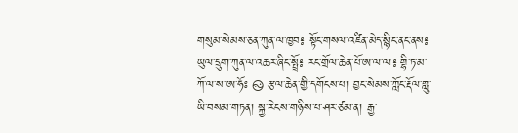གསུམ་སེམས་ཅན་ཀུན་ལ་ཁྱབ༔ སྟོང་གསལ་འཛིན་མེད་སྙིང་ནང་ནས༔ ཡུལ་དྲུག་ཀུན་ལ་འཆར་ཞིང་སྤྲོ༔ རང་གྲོལ་ཆེན་པོ་ཨ་ལ་ལ༔ གྷི་ཏ་མ་ཀོ་ལ་ས་ཨ་ཧོཿ ࿊ རྩལ་ཆེན་གྱི་དགོངས་པ། བྱང་སེམས་ཀློང་རྡོལ་གླུ་ཡི་བསམ་གཏན། སྐྱ་རེངས་གཉིས་པ་ཤར་ཙམ་ན། རྒྱ་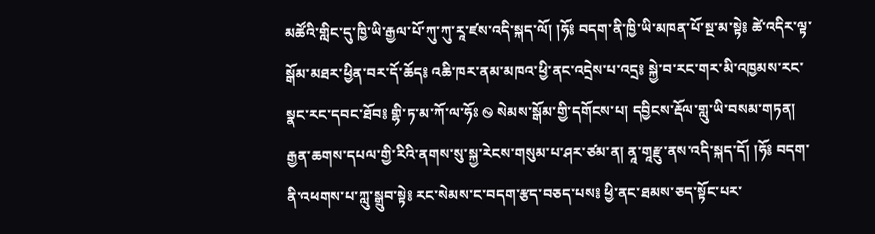མཚོའི་གླིང་དུ་ཁྱི་ཡི་རྒྱལ་པོ་ཀུ་ཀུ་རཱ་ཛས་འདི་སྐད་ལོ། །ཧོ༔ བདག་ནི་ཁྱི་ཡི་མཁན་པོ་སྔ་མ་སྟེ༔ ཚེ་འདིར་ལྟ་སྒོམ་མཐར་ཕྱིན་བར་དོ་ཆོད༔ འཆི་ཁར་ནམ་མཁའ་ཕྱི་ནང་འདྲེས་པ་འདྲ༔ སྐྱེ་བ་རང་གར་མི་འཁྱམས་རང་སྣང་རང་དབང་ཐོབ༔ གྷི་ཏ་མ་ཀོ་ལ་ཧོཿ ࿊ སེམས་སྒོམ་གྱི་དགོངས་པ། དབྱིངས་རྡོལ་གླུ་ཡི་བསམ་གཏན། རྒྱན་ཆགས་དཔལ་གྱི་རིའི་ནགས་སུ་སྐྱ་རེངས་གསུམ་པ་ཤར་ཙམ་ན། ནཱ་གཱརྫུ་ནས་འདི་སྐད་དོ། །ཧོ༔ བདག་ནི་འཕགས་པ་ཀླུ་སྒྲུབ་སྟེ༔ རང་སེམས་ང་བདག་རྩད་བཅད་པས༔ ཕྱི་ནང་ཐམས་ཅད་སྟོང་པར་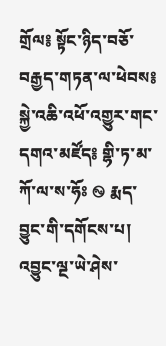གྲོལ༔ སྟོང་ཉིད་བཅོ་བརྒྱད་གཏན་ལ་ཕེབས༔ སྐྱེ་འཆི་འཕོ་འགྱུར་གང་དགའ་མཛོད༔ གྷི་ཏ་མ་ཀོ་ལ་ས་ཧོཿ ࿊ རྨད་བྱུང་གི་དགོངས་པ། འབྱུང་ལྔ་ཡེ་ཤེས་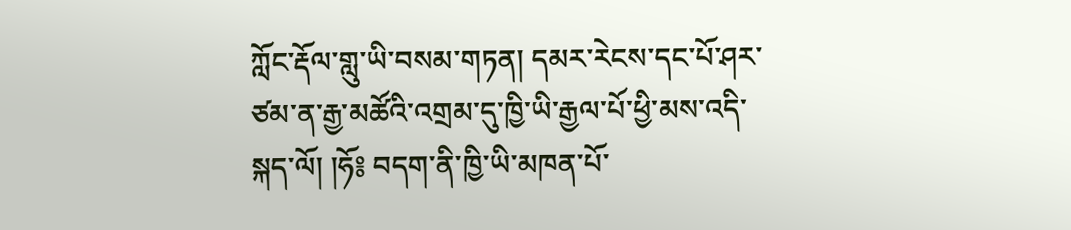ཀློང་རྡོལ་གླུ་ཡི་བསམ་གཏན། དམར་རེངས་དང་པོ་ཤར་ཙམ་ན་རྒྱ་མཚོའི་འགྲམ་དུ་ཁྱི་ཡི་རྒྱལ་པོ་ཕྱི་མས་འདི་སྐད་ལོ། །ཧོ༔ བདག་ནི་ཁྱི་ཡི་མཁན་པོ་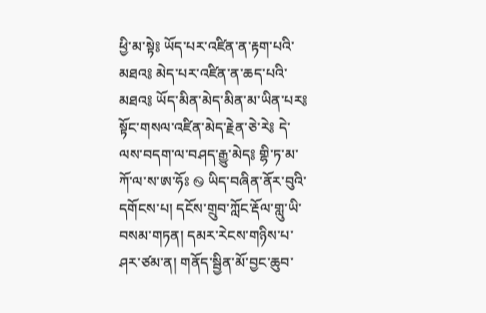ཕྱི་མ་སྟེ༔ ཡོད་པར་འཛིན་ན་རྟག་པའི་མཐའ༔ མེད་པར་འཛིན་ན་ཆད་པའི་མཐའ༔ ཡོད་མིན་མེད་མིན་མ་ཡིན་པར༔ སྟོང་གསལ་འཛིན་མེད་རྗེན་ཅེ་རེ༔ དེ་ལས་བདག་ལ་བཤད་རྒྱུ་མེད༔ གྷི་ཏ་མ་ཀོ་ལ་ས་ཨ་ཧོཿ ࿊ ཡིད་བཞིན་ནོར་བུའི་དགོངས་པ། དངོས་གྲུབ་ཀློང་རྡོལ་གླུ་ཡི་བསམ་གཏན། དམར་རེངས་གཉིས་པ་ཤར་ཙམ་ན། གནོད་སྦྱིན་མོ་བྱང་ཆུབ་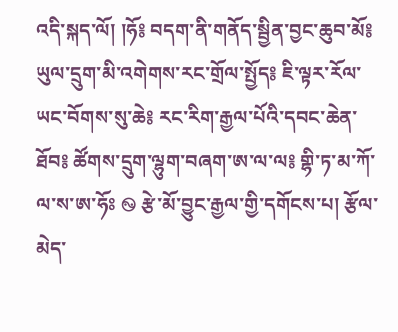འདི་སྐད་ལོ། །ཧོ༔ བདག་ནི་གནོད་སྦྱིན་བྱང་ཆུབ་མོ༔ ཡུལ་དྲུག་མི་འགེགས་རང་གྲོལ་སྤྱོད༔ ཇི་ལྟར་རོལ་ཡང་བོགས་སུ་ཆེ༔ རང་རིག་རྒྱལ་པོའི་དབང་ཆེན་ཐོབ༔ ཚོགས་དྲུག་ལྷུག་བཞག་ཨ་ལ་ལ༔ གྷི་ཏ་མ་ཀོ་ལ་ས་ཨ་ཧོཿ ࿊ རྩེ་མོ་བྱུང་རྒྱལ་གྱི་དགོངས་པ། རྩོལ་མེད་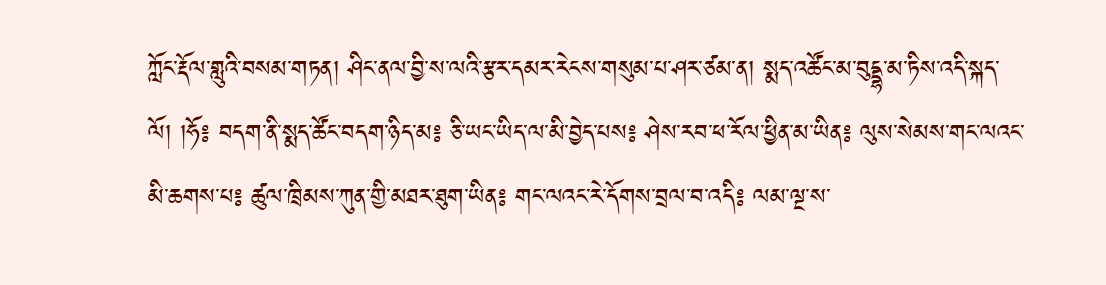ཀློང་རྡོལ་གླུའི་བསམ་གཏན། ཤིང་ནལ་བྱི་ས་ལའི་རྩར་དམར་རེངས་གསུམ་པ་ཤར་ཙམ་ན། སྨད་འཚོང་མ་བུདྡྷ་མ་ཏིས་འདི་སྐད་ལོ། །ཧོ༔ བདག་ནི་སྨད་ཚོང་བདག་ཉིད་མ༔ ཅི་ཡང་ཡིད་ལ་མི་བྱེད་པས༔ ཤེས་རབ་ཕ་རོལ་ཕྱིན་མ་ཡིན༔ ལུས་སེམས་གང་ལའང་མི་ཆགས་པ༔ ཚུལ་ཁྲིམས་ཀུན་གྱི་མཐར་ཐུག་ཡིན༔ གང་ལའང་རེ་དོགས་བྲལ་བ་འདི༔ ལམ་ལྔ་ས་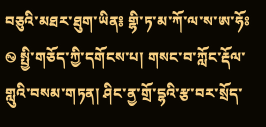བཅུའི་མཐར་ཐུག་ཡིན༔ གྷི་ཏ་མ་ཀོ་ལ་ས་ཨ་ཧོཿ ࿊ སྤྱི་གཅོད་ཀྱི་དགོངས་པ། གསང་བ་ཀློང་རྡོལ་གླུའི་བསམ་གཏན། ཤིང་ནྱ་གྲོ་དྷའི་རྩ་བར་སྲོད་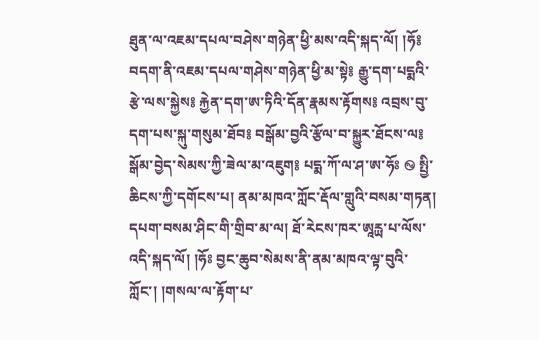ཐུན་ལ་འཇམ་དཔལ་བཤེས་གཉེན་ཕྱི་མས་འདི་སྐད་ལོ། །ཧོ༔ བདག་ནི་འཇམ་དཔལ་གཤེས་གཉེན་ཕྱི་མ་སྟེ༔ རྒྱུ་དག་པདྨའི་རྩེ་ལས་སྐྱེས༔ རྐྱེན་དག་ཨ་ཏིའི་དོན་རྣམས་རྟོགས༔ འབྲས་བུ་དག་པས་སྐུ་གསུམ་ཐོབ༔ བསྒོམ་བྱའི་རྩོལ་བ་སྐྱུར་ཐོངས་ལ༔ སྒོམ་བྱེད་སེམས་ཀྱི་ཟེལ་མ་འཇུག༔ པདྨ་ཀོ་ལ་ཤ་ཨ་ཧོཿ ࿊ སྤྱི་ཆིངས་ཀྱི་དགོངས་པ། ནམ་མཁའ་ཀློང་རྡོལ་གླུའི་བསམ་གཏན། དཔག་བསམ་ཤིང་གི་གྲིབ་མ་ལ། ཐོ་རེངས་ཁར་ཨཱརྻ་པ་ལོས་འདི་སྐད་ལོ། །ཧོཿ བྱང་ཆུབ་སེམས་ནི་ནམ་མཁའ་ལྟ་བུའི་ཀློང་། །གསལ་ལ་རྟོག་པ་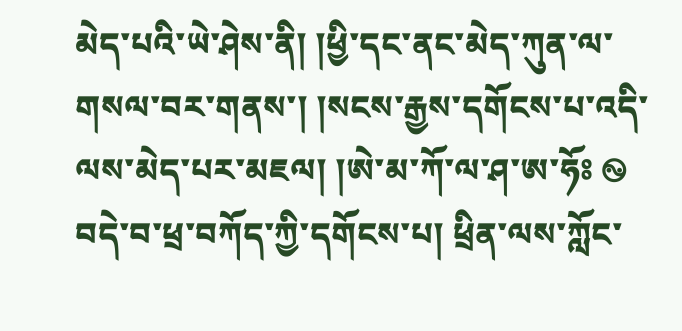མེད་པའི་ཡེ་ཤེས་ནི། །ཕྱི་དང་ནང་མེད་ཀུན་ལ་གསལ་བར་གནས་། །སངས་རྒྱས་དགོངས་པ་འདི་ལས་མེད་པར་མཇལ། །ཨེ་མ་ཀོ་ལ་ཤ་ཨ་ཧོཿ ࿊ བདེ་བ་ཕྲ་བཀོད་ཀྱི་དགོངས་པ། ཕྲིན་ལས་ཀློང་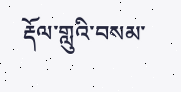རྡོལ་གླུའི་བསམ་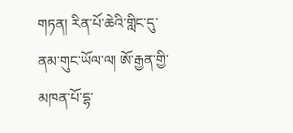གཏན། རིན་པོ་ཆེའི་གླིང་དུ་ནམ་གུང་ཡོལ་ལ། ཨོ་རྒྱན་གྱི་མཁན་པོ་དྷ་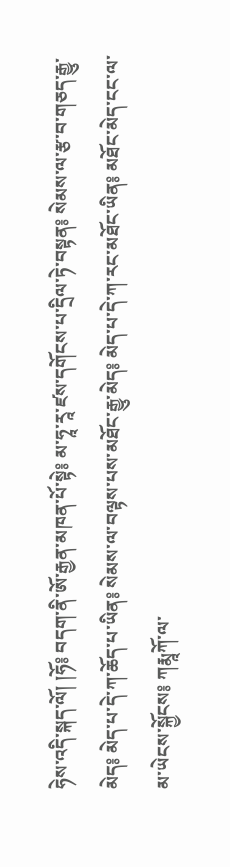ཧེས་འདི་སྐད་ལོ། །ཧོ༔ བདག་ནི་ཨོ་རྒྱན་མཁན་པོ་སྟེ༔ མ་ཧཱ་རཱ་ཛས་དགོངས་པ་དྲིལ་ཏེ་བསྟན༔ སེམས་ལ་རྩ་བ་གཅད་རྒྱུ་མེད༔ མེད་པ་དེ་ཀ་ཆོད་པ་ཡིན༔ སེམས་ལ་བལྟས་པས་མཐོང་རྒྱུ་མེད༔ མེད་པ་དེ་ཀ་རང་མཐོང་ཡིན༔ མཐོང་མེད་ངང་ལ་མ་ཡེངས་སྐྱོངས༔ ཀརྨཱཀོ་ལ་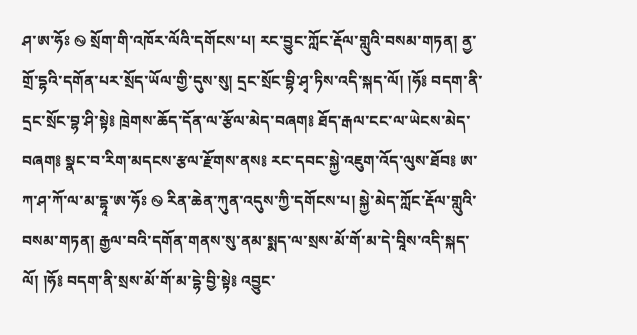ཤ་ཨ་ཧོཿ ࿊ སྲོག་གི་འཁོར་ལོའི་དགོངས་པ། རང་བྱུང་ཀློང་རྡོལ་གླུའི་བསམ་གཏན། ནྱ་གྲོ་དྷའི་དགོན་པར་སྲོད་ཡོལ་གྱི་དུས་སུ། དྲང་སྲོང་བྷི་ཤྭ་ཏིས་འདི་སྐད་ལོ། །ཧོ༔ བདག་ནི་དྲང་སྲོང་བྷ་ཤི་སྟེ༔ ཁྲེགས་ཆོད་དོན་ལ་རྩོལ་མེད་བཞག༔ ཐོད་རྒལ་ངང་ལ་ཡེངས་མེད་བཞག༔ སྣང་བ་རིག་མདངས་རྩལ་རྫོགས་ནས༔ རང་དབང་སྐྱེ་འཇུག་འོད་ལུས་ཐོབ༔ ཨ་ཀ་ཤ་ཀོ་ལ་མ་དྷཱ་ཨ་ཧོཿ ࿊ རིན་ཆེན་ཀུན་འདུས་ཀྱི་དགོངས་པ། སྐྱེ་མེད་ཀློང་རྡོལ་གླུའི་བསམ་གཏན། རྒྱལ་བའི་དགོན་གནས་སུ་ནམ་སྨད་ལ་སྲས་མོ་གོ་མ་དེ་བཱིས་འདི་སྐད་ལོ། །ཧོ༔ བདག་ནི་སྲས་མོ་གོ་མ་དྷེ་བྱི་སྟེ༔ འབྱུང་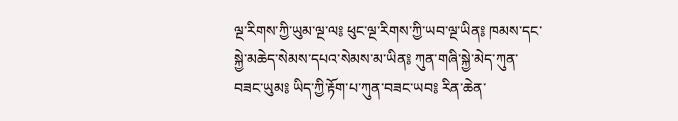ལྔ་རིགས་ཀྱི་ཡུམ་ལྔ་ལ༔ ཕུང་ལྔ་རིགས་ཀྱི་ཡབ་ལྔ་ཡིན༔ ཁམས་དང་སྐྱེ་མཆེད་སེམས་དཔའ་སེམས་མ་ཡིན༔ ཀུན་གཞི་སྐྱེ་མེད་ཀུན་བཟང་ཡུམ༔ ཡིད་ཀྱི་རྟོག་པ་ཀུན་བཟང་ཡབ༔ རིན་ཆེན་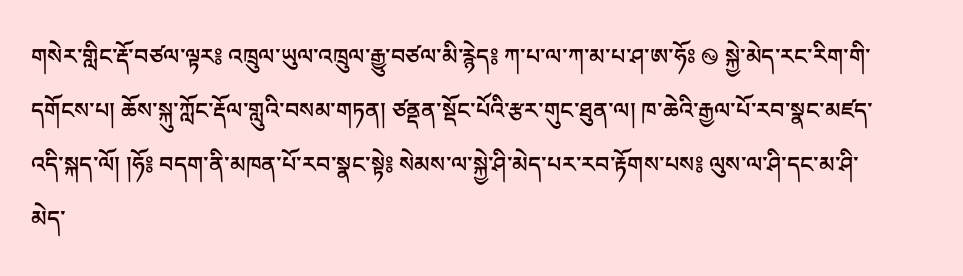གསེར་གླིང་རྡོ་བཙལ་ལྟར༔ འཁྲུལ་ཡུལ་འཁྲུལ་རྒྱུ་བཙལ་མི་རྙེད༔ ཀ་པ་ལ་ཀ་མ་པ་ཤ་ཨ་ཧོཿ ࿊ སྐྱེ་མེད་རང་རིག་གི་དགོངས་པ། ཆོས་སྐུ་ཀློང་རྡོལ་གླུའི་བསམ་གཏན། ཙནྡན་སྡོང་པོའི་རྩར་གུང་ཐུན་ལ། ཁ་ཆེའི་རྒྱལ་པོ་རབ་སྣང་མཛད་འདི་སྐད་ལོ། །ཧོ༔ བདག་ནི་མཁན་པོ་རབ་སྣང་སྟེ༔ སེམས་ལ་སྐྱེ་ཤི་མེད་པར་རབ་རྟོགས་པས༔ ལུས་ལ་ཤི་དང་མ་ཤི་མེད་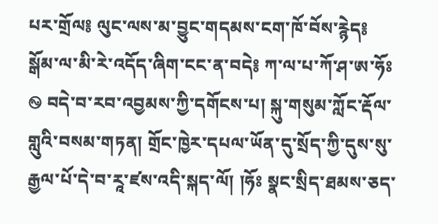པར་གྲོལ༔ ལུང་ལས་མ་བྱུང་གདམས་ངག་ཁོ་བོས་རྙེད༔ སྒོམ་ལ་མི་རེ་འདོད་ཞིག་ངང་ན་བདེ༔ ཀ་ལ་པ་ཀོ་ཤ་ཨ་ཧོཿ ࿊ བདེ་བ་རབ་འབྱམས་ཀྱི་དགོངས་པ། སྐུ་གསུམ་ཀློང་རྡོལ་གླུའི་བསམ་གཏན། གྲོང་ཁྱེར་དཔལ་ཡོན་དུ་སྲོད་ཀྱི་དུས་སུ་རྒྱལ་པོ་དེ་བ་རཱ་ཛས་འདི་སྐད་ལོ། །ཧོཿ སྣང་སྲིད་ཐམས་ཅད་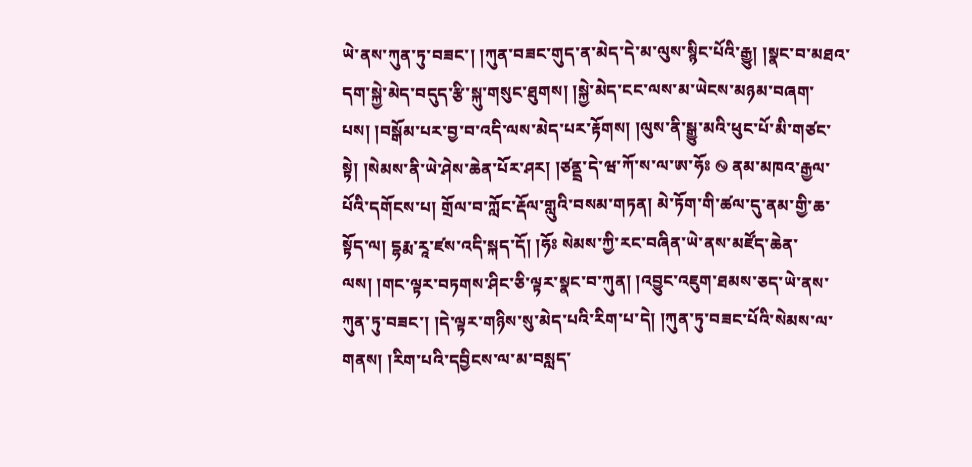ཡེ་ནས་ཀུན་ཏུ་བཟང་། །ཀུན་བཟང་གུད་ན་མེད་དེ་མ་ལུས་སྙིང་པོའི་རྒྱུ། །སྣང་བ་མཐའ་དག་སྐྱེ་མེད་བདུད་རྩི་སྐུ་གསུང་ཐུགས། །སྐྱེ་མེད་ངང་ལས་མ་ཡེངས་མཉམ་བཞག་པས། །བསྒོམ་པར་བྱ་བ་འདི་ལས་མེད་པར་རྟོགས། །ལུས་ནི་སྒྱུ་མའི་ཕུང་པོ་མི་གཙང་སྟེ། །སེམས་ནི་ཡེ་ཤེས་ཆེན་པོར་ཤར། །ཙནྡྲ་དེ་ཝ་ཀོ་ས་ལ་ཨ་ཧོཿ ࿊ ནམ་མཁའ་རྒྱལ་པོའི་དགོངས་པ། གྲོལ་བ་ཀློང་རྡོལ་གླུའི་བསམ་གཏན། མེ་ཏོག་གི་ཚལ་དུ་ནམ་གྱི་ཆ་སྟོད་ལ། དྷརྨ་རཱ་ཛས་འདི་སྐད་དོ། །ཧོཿ སེམས་ཀྱི་རང་བཞིན་ཡེ་ནས་མཛོད་ཆེན་ལས། །གང་ལྟར་བཏགས་ཤིང་ཅི་ལྟར་སྣང་བ་ཀུན། །འབྱུང་འཇུག་ཐམས་ཅད་ཡེ་ནས་ཀུན་ཏུ་བཟང་། །དེ་ལྟར་གཉིས་སུ་མེད་པའི་རིག་པ་དེ། །ཀུན་ཏུ་བཟང་པོའི་སེམས་ལ་གནས། །རིག་པའི་དབྱིངས་ལ་མ་བསླད་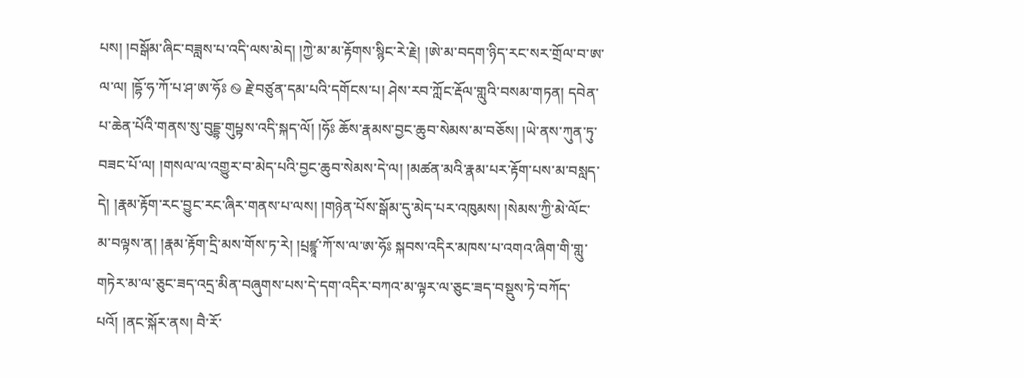པས། །བསྒོམ་ཞིང་བཟླས་པ་འདི་ལས་མེད། །ཀྱེ་མ་མ་རྟོགས་སྙིང་རེ་རྗེ། །ཨེ་མ་བདག་ཉིད་རང་སར་གྲོལ་བ་ཨ་ལ་ལ། །དྷོ་ཧ་ཀོ་པ་ཤ་ཨ་ཧོཿ ࿊ རྗེ་བཙུན་དམ་པའི་དགོངས་པ། ཤེས་རབ་ཀློང་རྡོལ་གླུའི་བསམ་གཏན། དབེན་པ་ཆེན་པོའི་གནས་སུ་བུདྡྷ་གུཔྟས་འདི་སྐད་ལོ། །ཧོཿ ཆོས་རྣམས་བྱང་ཆུབ་སེམས་མ་བཅོས། །ཡེ་ནས་ཀུན་ཏུ་བཟང་པོ་ལ། །གསལ་ལ་འགྱུར་བ་མེད་པའི་བྱང་ཆུབ་སེམས་དེ་ལ། །མཚན་མའི་རྣམ་པར་རྟོག་པས་མ་བསླད་དེ། །རྣམ་རྟོག་རང་བྱུང་རང་ཞིར་གནས་པ་ལས། །གཉེན་པོས་སྒོམ་དུ་མེད་པར་འཁུམས། །སེམས་ཀྱི་མེ་ལོང་མ་བལྟས་ན། །རྣམ་རྟོག་དྲི་མས་གོས་ཏ་རེ། །པྲཛྙཱ་ཀོ་ས་ལ་ཨ་ཧོཿ སྐབས་འདིར་མཁས་པ་འགའ་ཞིག་གི་གླུ་གཏེར་མ་ལ་ཅུང་ཟད་འདྲ་མིན་བཞུགས་པས་དེ་དག་འདིར་བཀའ་མ་ལྟར་ལ་ཅུང་ཟད་བསྡུས་ཏེ་བཀོད་པའོ། །ནང་སྐོར་ནས། བཻ་རོ་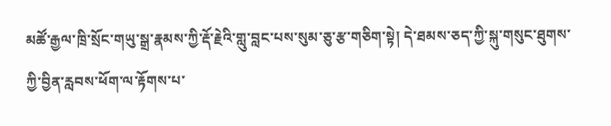མཚོ་རྒྱལ་ཁྲི་སྲོང་གཡུ་སྒྲ་རྣམས་ཀྱི་རྡོ་རྗེའི་གླུ་བླང་པས་སུམ་ཅུ་རྩ་གཅིག་སྟེ། དེ་ཐམས་ཅད་ཀྱི་སྐུ་གསུང་ཐུགས་ཀྱི་བྱིན་རླབས་ཕོག་ལ་རྟོགས་པ་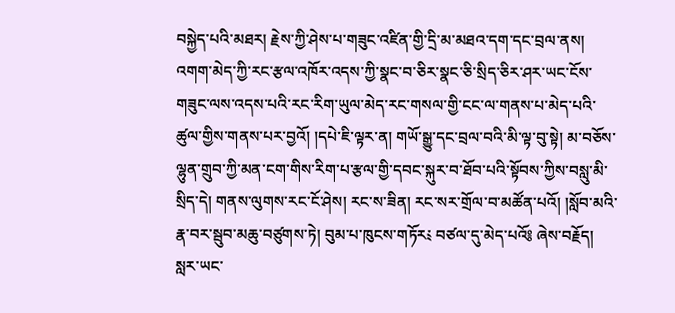བསྐྱེད་པའི་མཐར། རྗེས་ཀྱི་ཤེས་པ་གཟུང་འཛིན་གྱི་དྲི་མ་མཐའ་དག་དང་བྲལ་ནས། འགག་མེད་ཀྱི་རང་རྩལ་འཁོར་འདས་ཀྱི་སྣང་བ་ཅིར་སྣང་ཅི་སྲིད་ཅིར་ཤར་ཡང་ངོས་གཟུང་ལས་འདས་པའི་རང་རིག་ཡུལ་མེད་རང་གསལ་གྱི་ངང་ལ་གནས་པ་མེད་པའི་ཚུལ་གྱིས་གནས་པར་བྱའོ། །དཔེ་ཇི་ལྟར་ན། གཡོ་སྒྱུ་དང་བྲལ་བའི་མི་ལྟ་བུ་སྟེ། མ་བཅོས་ལྷུན་གྲུབ་ཀྱི་མན་ངག་གིས་རིག་པ་རྩལ་གྱི་དབང་སྐུར་བ་ཐོབ་པའི་སྟོབས་ཀྱིས་བསླུ་མི་སྲིད་དེ། གནས་ལུགས་རང་ངོ་ཤེས། རང་ས་ཟིན། རང་སར་གྲོལ་བ་མཚོན་པའོ། །སློབ་མའི་རྣ་བར་སྦུབ་མཆུ་བཙུགས་ཏེ། བུམ་པ་ཁུངས་གཏོར༴ བཙལ་དུ་མེད་པའོ༔ ཞེས་བརྗོད། སླར་ཡང་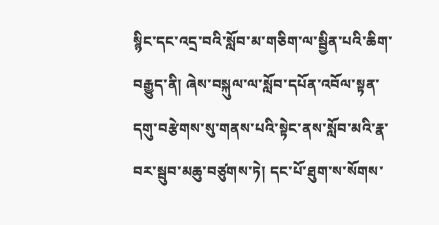སྙིང་དང་འདྲ་བའི་སློབ་མ་གཅིག་ལ་སྦྱིན་པའི་ཆིག་བརྒྱུད་ནི། ཞེས་བསྐུལ་ལ་སློབ་དཔོན་འབོལ་སྟན་དགུ་བརྩེགས་སུ་གནས་པའི་སྟེང་ནས་སློབ་མའི་རྣ་བར་སྦུབ་མཆུ་བཙུགས་ཏེ། དང་པོ་ཐུག་ས་སོགས་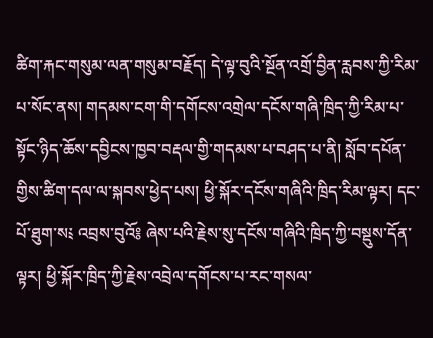ཚིག་རྐང་གསུམ་ལན་གསུམ་བརྗོད། དེ་ལྟ་བུའི་སྔོན་འགྲོ་བྱིན་རླབས་ཀྱི་རིམ་པ་སོང་ནས། གདམས་ངག་གི་དགོངས་འགྲེལ་དངོས་གཞི་ཁྲིད་ཀྱི་རིམ་པ་སྟོང་ཉིད་ཆོས་དབྱིངས་ཁྱབ་བརྡལ་གྱི་གདམས་པ་བཤད་པ་ནི། སློབ་དཔོན་གྱིས་ཚིག་དལ་ལ་སྐབས་ཕྱེད་པས། ཕྱི་སྐོར་དངོས་གཞིའི་ཁྲིད་རིམ་ལྟར། དང་པོ་ཐུག་ས༴ འབྲས་བུའོ༔ ཞེས་པའི་རྗེས་སུ་དངོས་གཞིའི་ཁྲིད་ཀྱི་བསྡུས་དོན་ལྟར། ཕྱི་སྐོར་ཁྲིད་ཀྱི་རྗེས་འབྲེལ་དགོངས་པ་རང་གསལ་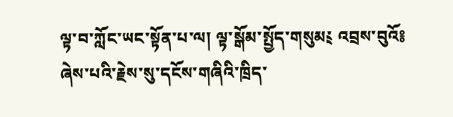ལྟ་བ་ཀློང་ཡང་སྟོན་པ་ལ། ལྟ་སྒོམ་སྤྱོད་གསུམ༴ འབྲས་བུའོ༔ ཞེས་པའི་རྗེས་སུ་དངོས་གཞིའི་ཁྲིད་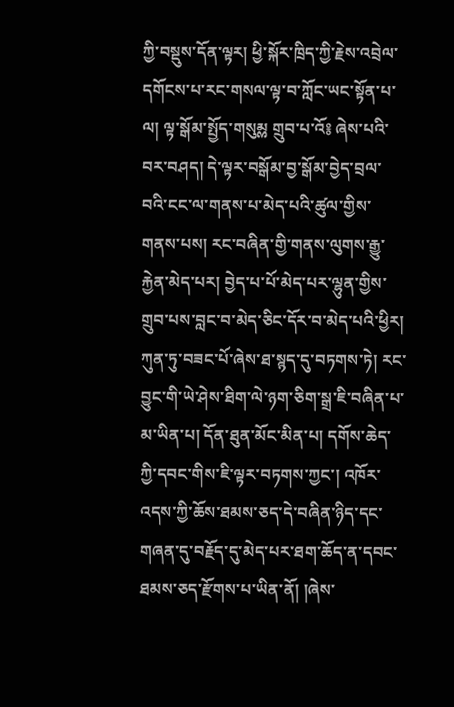ཀྱི་བསྡུས་དོན་ལྟར། ཕྱི་སྐོར་ཁྲིད་ཀྱི་རྗེས་འབྲེལ་དགོངས་པ་རང་གསལ་ལྟ་བ་ཀློང་ཡང་སྟོན་པ་ལ། ལྟ་སྒོམ་སྤྱོད་གསུམྎ གྲུབ་པ་འོ༔ ཞེས་པའི་བར་བཤད། དེ་ལྟར་བསྒོམ་བྱ་སྒོམ་བྱེད་བྲལ་བའི་ངང་ལ་གནས་པ་མེད་པའི་ཚུལ་གྱིས་གནས་པས། རང་བཞིན་གྱི་གནས་ལུགས་རྒྱུ་རྐྱེན་མེད་པར། བྱེད་པ་པོ་མེད་པར་ལྷུན་གྱིས་གྲུབ་པས་བླང་བ་མེད་ཅིང་དོར་བ་མེད་པའི་ཕྱིར། ཀུན་ཏུ་བཟང་པོ་ཞེས་ཐ་སྙད་དུ་བཏགས་ཏེ། རང་བྱུང་གི་ཡེ་ཤེས་ཐིག་ལེ་ཉག་ཅིག་སྒྲ་ཇི་བཞིན་པ་མ་ཡིན་པ། དོན་ཐུན་མོང་མིན་པ། དགོས་ཆེད་ཀྱི་དབང་གིས་ཇི་ལྟར་བཏགས་ཀྱང་། འཁོར་འདས་ཀྱི་ཆོས་ཐམས་ཅད་དེ་བཞིན་ཉིད་དང་གཞན་དུ་བརྗོད་དུ་མེད་པར་ཐག་ཆོད་ན་དབང་ཐམས་ཅད་རྫོགས་པ་ཡིན་ནོ། །ཞེས་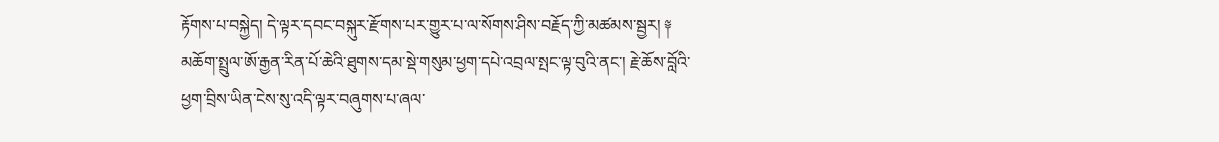རྟོགས་པ་བསྐྱེད། དེ་ལྟར་དབང་བསྐུར་རྫོགས་པར་གྱུར་པ་ལ་སོགས་ཤིས་བརྗོད་ཀྱི་མཚམས་སྦྱར། ༈ མཆོག་སྤྲུལ་ཨོ་རྒྱན་རིན་པོ་ཆེའི་ཐུགས་དམ་སྡེ་གསུམ་ཕྱག་དཔེ་འབྲལ་སྤང་ལྟ་བུའི་ནང་། རྗེ་ཆོས་བློའི་ཕྱག་བྲིས་ཡིན་ངེས་སུ་འདི་ལྟར་བཞུགས་པ་ཞལ་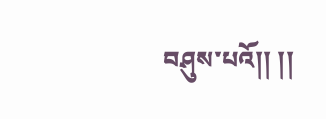བཤུས་པའོ།། །།